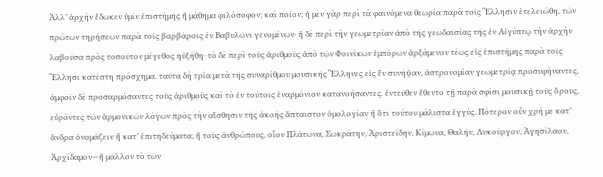Ἀλλ’ ἀρχὴν ἔδωκεν ὑμῖν ἐπιστήμης ἢ μάθημα φιλόσοφον; καὶ ποῖον; ἡ μὲν γὰρ περὶ τὰ φαινόμενα θεωρία παρὰ τοῖς Ἕλλησιν ἐτελειώθη, τῶν πρώτων τηρήσεων παρὰ τοῖς βαρβάροις ἐν Βαβυλῶνι γενομένων· ἡ δὲ περὶ τὴν γεωμετρίαν ἀπὸ τῆς γεωδαισίας τῆς ἐν Αἰγύπτῳ τὴν ἀρχὴν λαβοῦσα πρὸς τοσοῦτον μέγεθος ηὐξήθη· τὸ δὲ περὶ τοὺς ἀριθμοὺς ἀπὸ τῶν Φοινίκων ἐμπόρων ἀρξάμενον τέως εἰς ἐπιστήμης παρὰ τοῖς Ἕλλησι κατέστη πρόσχημα. ταῦτα δὴ τρία μετὰ τῆς συναρίθμου μουσικῆς Ἕλληνες εἰς ἓν συνῆψαν, ἀστρονομίαν γεωμετρίᾳ προσυφήναντες, ἀμφοῖν δὲ προσαρμόσαντες τοὺς ἀριθμοὺς καὶ τὸ ἐν τούτοις ἐναρμόνιον κατανοήσαντες. ἐντεῦθεν ἔθεντο τῇ παρὰ σφίσι μουσικῇ τοὺς ὅρους, εὑρόντες τῶν ἁρμονικῶν λόγων πρὸς τὴν αἴσθησιν τῆς ἀκοῆς ἄπταιστον ὁμολογίαν ἢ ὅτι τούτου μάλιστα ἐγγύς. Πότερον οὖν χρή με κατ’ ἄνδρα ὀνομάζειν ἢ κατ’ ἐπιτηδεύματα; ἢ τοὺς ἀνθρώπους, οἷον Πλάτωνα, Σωκράτην, Ἀριστείδην, Κίμωνα, Θαλῆν, Λυκοῦργον, Ἀγησίλαον, Ἀρχίδαμον—ἢ μᾶλλον τὸ τῶν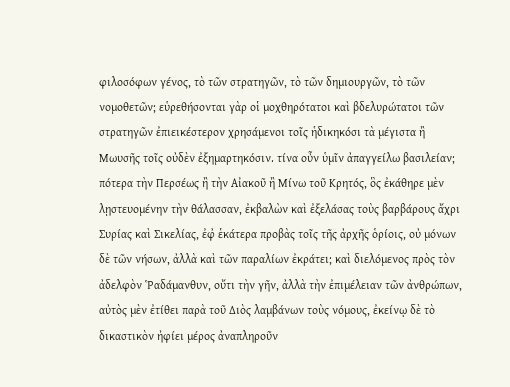φιλοσόφων γένος, τὸ τῶν στρατηγῶν, τὸ τῶν δημιουργῶν, τὸ τῶν νομοθετῶν; εὑρεθήσονται γὰρ οἱ μοχθηρότατοι καὶ βδελυρώτατοι τῶν στρατηγῶν ἐπιεικέστερον χρησάμενοι τοῖς ἡδικηκόσι τὰ μέγιστα ἢ Μωυσῆς τοῖς οὐδὲν ἐξημαρτηκόσιν. τίνα οὖν ὑμῖν ἀπαγγείλω βασιλείαν; πότερα τὴν Περσέως ἢ τὴν Αἰακοῦ ἢ Μίνω τοῦ Κρητός, ὃς ἐκάθηρε μὲν λῃστευομένην τὴν θάλασσαν, ἐκβαλὼν καὶ ἐξελάσας τοὺς βαρβάρους ἄχρι Συρίας καὶ Σικελίας, ἐφ̓ ἑκάτερα προβὰς τοῖς τῆς ἀρχῆς ὁρίοις, οὐ μόνων δὲ τῶν νήσων, ἀλλὰ καὶ τῶν παραλίων ἐκράτει; καὶ διελόμενος πρὸς τὸν ἀδελφὸν Ῥαδάμανθυν, οὔτι τὴν γῆν, ἀλλὰ τὴν ἐπιμέλειαν τῶν ἀνθρώπων, αὐτὸς μὲν ἐτίθει παρὰ τοῦ Διὸς λαμβάνων τοὺς νόμους, ἐκείνῳ δὲ τὸ δικαστικὸν ἠφίει μέρος ἀναπληροῦν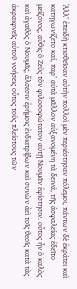Ἀλλ’ ἐπειδὴ κτισθεῖσαν αὐτὴν πολλοὶ μὲν περιέστησαν πόλεμοι, πάντων δὲ ἐκράτει καὶ κατηγωνίζετο καί, παρ’ αὐτὰ μᾶλλον αὐξανομένη τὰ δεινά, τῆς ἀσφαλείας ἐδεῖτο μείζονος, αὖθις ὁ Ζεὺς τὸν φιλοσοφώτατον αὐτῇ Νουμᾶν ἐφίστησιν. οὗτος ἦν ὁ καλὸς καὶ ἀγαθὸς ὁ Νουμᾶς, ἄλσεσιν ἐρήμοις ἐνδιατρίβων καὶ συνὼν ἀεὶ τοῖς θεοῖς κατὰ τὰς ἀκραιφνεῖς αὐτοῦ νοήσεις οὗτος τοὺς πλείστους τῶν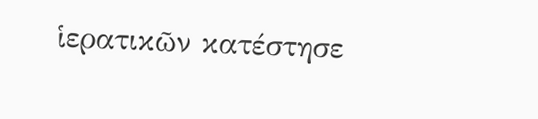ἱερατικῶν κατέστησε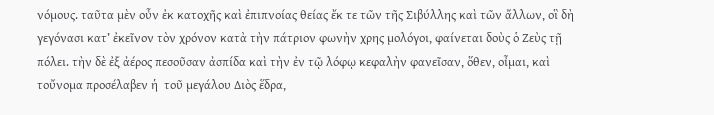νόμους. ταῦτα μὲν οὖν ἐκ κατοχῆς καὶ ἐπιπνοίας θείας ἔκ τε τῶν τῆς Σιβύλλης καὶ τῶν ἄλλων, οἳ δὴ γεγόνασι κατ’ ἐκεῖνον τὸν χρόνον κατὰ τὴν πάτριον φωνὴν χρης μολόγοι, φαίνεται δοὺς ὁ Ζεὺς τῇ πόλει. τὴν δὲ ἐξ ἀέρος πεσοῦσαν ἀσπίδα καὶ τὴν ἐν τῷ λόφῳ κεφαλὴν φανεῖσαν, ὅθεν, οἶμαι, καὶ τοὔνομα προσέλαβεν ἡ  τοῦ μεγάλου Διὸς ἕδρα,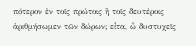πότερον ἐν τοῖς πρώτοις ἢ τοῖς δευτέροις ἀριθμήσωμεν τῶν δώρων; εἶτα, ὦ δυστυχεῖς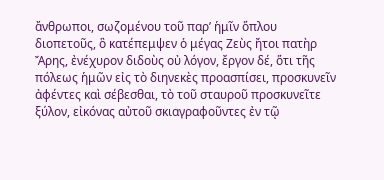ἄνθρωποι, σωζομένου τοῦ παρ’ ἡμῖν ὅπλου διοπετοῦς, ὃ κατέπεμψεν ὁ μέγας Ζεὺς ἤτοι πατὴρ Ἄρης, ἐνέχυρον διδοὺς οὐ λόγον, ἔργον δέ, ὅτι τῆς πόλεως ἡμῶν εἰς τὸ διηνεκὲς προασπίσει, προσκυνεῖν ἀφέντες καὶ σέβεσθαι, τὸ τοῦ σταυροῦ προσκυνεῖτε ξύλον, εἰκόνας αὐτοῦ σκιαγραφοῦντες ἐν τῷ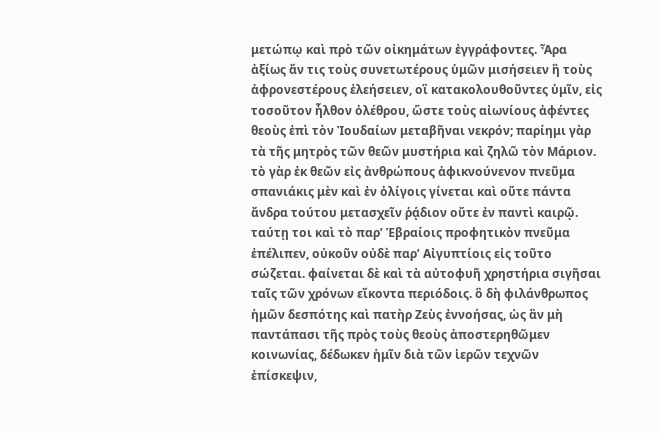μετώπῳ καὶ πρὸ τῶν οἰκημάτων ἐγγράφοντες. Ἆρα ἀξίως ἄν τις τοὺς συνετωτέρους ὑμῶν μισήσειεν ἢ τοὺς ἀφρονεστέρους ἐλεήσειεν, οἳ κατακολουθοῦντες ὑμῖν, εἰς τοσοῦτον ἦλθον ὀλέθρου, ὥστε τοὺς αἰωνίους ἀφέντες θεοὺς ἐπὶ τὸν Ἰουδαίων μεταβῆναι νεκρόν; παρίημι γὰρ τὰ τῆς μητρὸς τῶν θεῶν μυστήρια καὶ ζηλῶ τὸν Μάριον. τὸ γὰρ ἐκ θεῶν εἰς ἀνθρώπους ἀφικνούνενον πνεῦμα σπανιάκις μὲν καὶ ἐν ὀλίγοις γίνεται καὶ οὔτε πάντα ἄνδρα τούτου μετασχεῖν ῥᾴδιον οὔτε ἐν παντὶ καιρῷ. ταύτῃ τοι καὶ τὸ παρ’ Ἑβραίοις προφητικὸν πνεῦμα ἐπέλιπεν, οὐκοῦν οὐδὲ παρ’ Αἰγυπτίοις εἰς τοῦτο σώζεται. φαίνεται δὲ καὶ τὰ αὐτοφυῆ χρηστήρια σιγῆσαι ταῖς τῶν χρόνων εἴκοντα περιόδοις. ὃ δὴ φιλάνθρωπος ἡμῶν δεσπότης καὶ πατὴρ Ζεὺς ἐννοήσας, ὡς ἂν μὴ παντάπασι τῆς πρὸς τοὺς θεοὺς ἀποστερηθῶμεν κοινωνίας, δέδωκεν ἡμῖν διὰ τῶν ἱερῶν τεχνῶν ἐπίσκεψιν,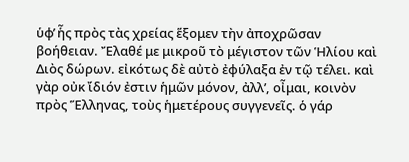ὑφ̓ ἧς πρὸς τὰς χρείας ἕξομεν τὴν ἀποχρῶσαν βοήθειαν. Ἔλαθέ με μικροῦ τὸ μέγιστον τῶν Ἡλίου καὶ Διὸς δώρων. εἰκότως δὲ αὐτὸ ἐφύλαξα ἐν τῷ τέλει. καὶ γὰρ οὐκ ἴδιόν ἐστιν ἡμῶν μόνον, ἀλλ’, οἶμαι, κοινὸν πρὸς Ἕλληνας, τοὺς ἡμετέρους συγγενεῖς. ὁ γάρ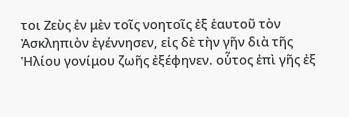τοι Ζεὺς ἐν μὲν τοῖς νοητοῖς ἐξ ἑαυτοῦ τὸν Ἀσκληπιὸν ἐγέννησεν, εἰς δὲ τὴν γῆν διὰ τῆς Ἡλίου γονίμου ζωῆς ἐξέφηνεν. οὗτος ἐπὶ γῆς ἐξ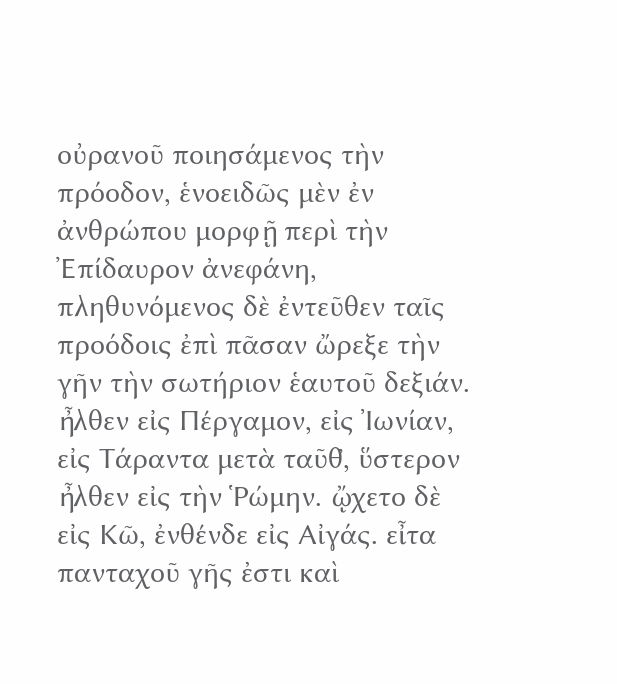οὐρανοῦ ποιησάμενος τὴν πρόοδον, ἑνοειδῶς μὲν ἐν ἀνθρώπου μορφῇ περὶ τὴν Ἐπίδαυρον ἀνεφάνη, πληθυνόμενος δὲ ἐντεῦθεν ταῖς προόδοις ἐπὶ πᾶσαν ὤρεξε τὴν γῆν τὴν σωτήριον ἑαυτοῦ δεξιάν. ἦλθεν εἰς Πέργαμον, εἰς Ἰωνίαν, εἰς Τάραντα μετὰ ταῦθ̓, ὕστερον ἦλθεν εἰς τὴν Ῥώμην. ᾤχετο δὲ εἰς Κῶ, ἐνθένδε εἰς Αἰγάς. εἶτα πανταχοῦ γῆς ἐστι καὶ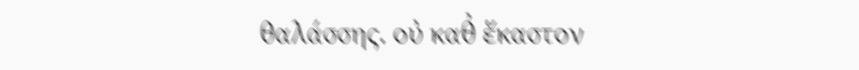θαλάσσης. οὐ καθ̓ ἕκαστον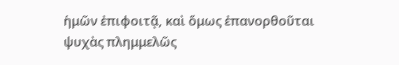ἡμῶν ἐπιφοιτᾷ, καὶ ὅμως ἐπανορθοῦται ψυχὰς πλημμελῶς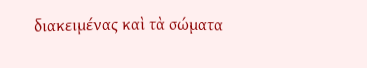διακειμένας καὶ τὰ σώματα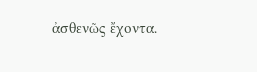ἀσθενῶς ἔχοντα.